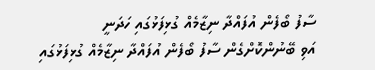ސާފު ބޯފެން އުފައްދާ ނިޒާމެއް ގުޅިފަޅުގައި ހަދަނީ
އަވި ބޭނުންކޮށްގެން ސާފު ބޯފެން އުފައްދާ ނިޒާމެއް ގުޅިފަޅުގައި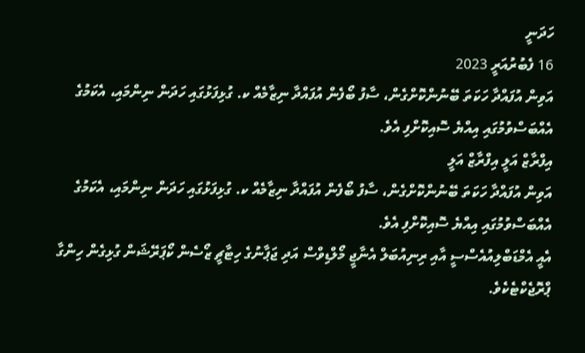ހަދަނީ
16 ފެބުރުއަރީ 2023
އަވިން އުފައްދާ ހަކަތަ ބޭނުންކޮށްގެން، ސާފު ބޯފެން އުފައްދާ ނިޒާމެއް ކ. ގުޅިފަޅުގައި ހަދަން ނިންމައި، އެކަމުގެ އެއްބަސްވުމުގައި އިއްޔެ ސޮއިކޮށްފި އެވެ.
އިފްރާޒް އަލީ އިފްރާޒް އަލީ
އަވިން އުފައްދާ ހަކަތަ ބޭނުންކޮށްގެން، ސާފު ބޯފެން އުފައްދާ ނިޒާމެއް ކ. ގުޅިފަޅުގައި ހަދަން ނިންމައި، އެކަމުގެ އެއްބަސްވުމުގައި އިއްޔެ ސޮއިކޮށްފި އެވެ.
އެއީ އެމްޑަބްލިއުއެސްސީ އާއި ރިނިއުބަލް އެނާޖީ މޯލްޑިވްސް އަދި ޖަޕާނުގެ ހިޓާޗީ ޒޯސެން ކޯޕަރޭޝަން ގުޅިގެން ހިންގާ ޕްރޮޖެކްޓެކެވެ.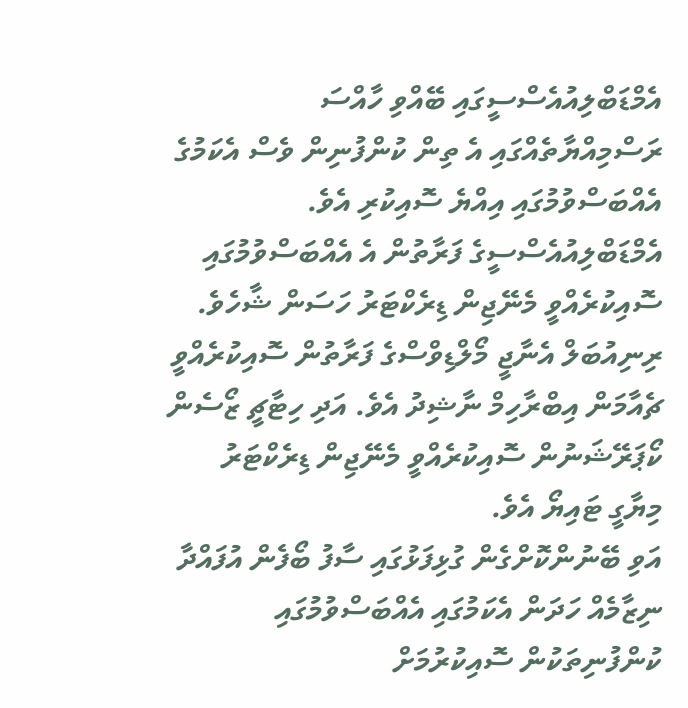އެމްޑަބްލިއުއެސްސީގައި ބޭއްވި ހާއްސަ ރަސްމިއްޔާތެއްގައި އެ ތިން ކުންފުނިން ވެސް އެކަމުގެ އެއްބަސްވުމުގައި އިއްޔެ ސޮއިކުރި އެވެ.
އެމްޑަބްލިއުއެސްސީގެ ފަރާތުން އެ އެއްބަސްވުމުގައި ސޮއިކުރެއްވީ މެނޭޖިން ޑިރެކްޓަރު ހަސަން ޝާހެވެ. ރިނިއުބަލް އެނާޖީ މޯލްޑިވްސްގެ ފަރާތުން ސޮއިކުރެއްވީ ޗެއާމަން އިބްރާހިމް ނާޝިދު އެވެ. އަދި ހިޓާޗީ ޒޯސެން ކޯޕަރޭޝަނުން ސޮއިކުރެއްވީ މެނޭޖިން ޑިރެކްޓަރު މިޔާގީ ޓައިޔޯ އެވެ.
އަވި ބޭނުންކޮށްގެން ގުޅިފަޅުގައި ސާފު ބޯފެން އުފައްދާ ނިޒާމެއް ހަދަން އެކަމުގައި އެއްބަސްވުމުގައި ކުންފުނިތަކުން ސޮއިކުރުމަށް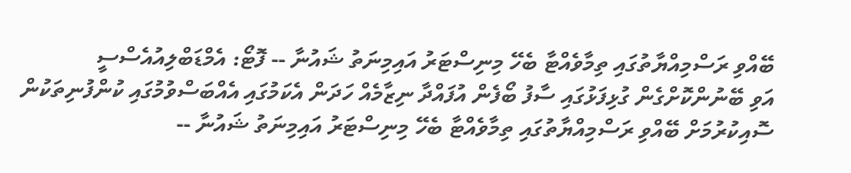ބޭއްވި ރަސްމިއްޔާތުގައި ތިމާވެއްޓާ ބެހޭ މިނިސްޓަރު އައިމިނަތު ޝައުނާ -- ފޮޓޯ: އެމްޑަބްލިއުއެސްސީ
އަވި ބޭނުންކޮށްގެން ގުޅިފަޅުގައި ސާފު ބޯފެން އުފައްދާ ނިޒާމެއް ހަދަން އެކަމުގައި އެއްބަސްވުމުގައި ކުންފުނިތަކުން ސޮއިކުރުމަށް ބޭއްވި ރަސްމިއްޔާތުގައި ތިމާވެއްޓާ ބެހޭ މިނިސްޓަރު އައިމިނަތު ޝައުނާ --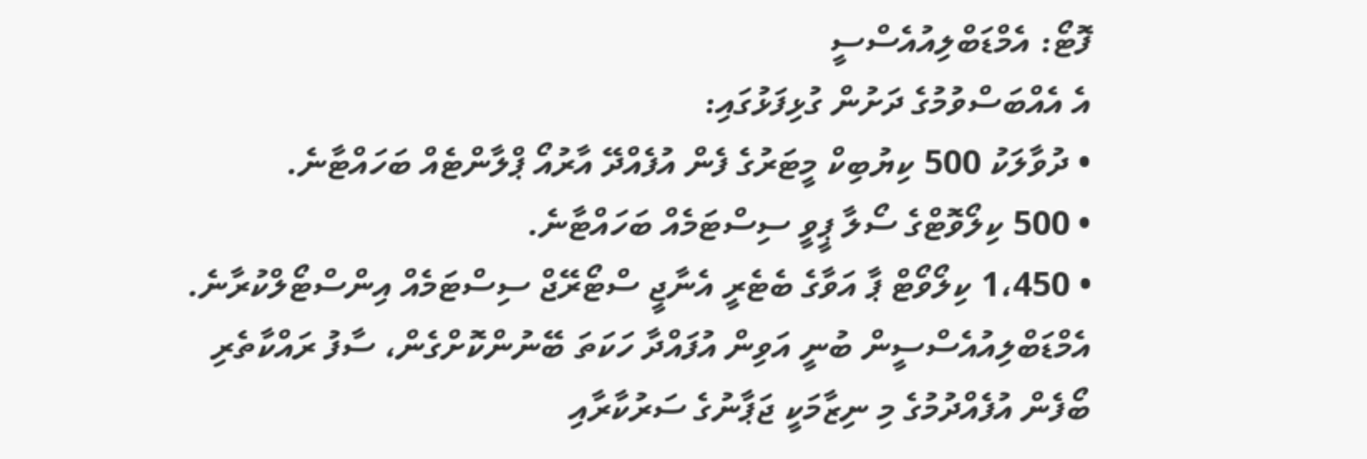ފޮޓޯ: އެމްޑަބްލިއުއެސްސީ
އެ އެއްބަސްވުމުގެ ދަށުން ގުޅިފަޅުގައި:
• ދުވާލަކު 500 ކިޔުބިކް މީޓަރުގެ ފެން އުފެއްދޭ އާރުއޯ ޕްލާންޓެއް ބަހައްޓާނެ.
• 500 ކިލޯވޮޓްގެ ސޯލާ ޕީވީ ސިސްޓަމެއް ބަހައްޓާނެ.
• 1،450 ކިލޯވޯޓް ޕާ އަވާގެ ބެޓެރީ އެނާޖީ ސްޓޯރޭޖް ސިސްޓަމެއް އިންސްޓޯލްކުރާނެ.
އެމްޑަބްލިއުއެސްސީން ބުނީ އަވިން އުފައްދާ ހަކަތަ ބޭނުންކޮށްގެން، ސާފު ރައްކާތެރި ބޯފެން އުފެއްދުމުގެ މި ނިޒާމަކީ ޖަޕާނުގެ ސަރުކާރާއި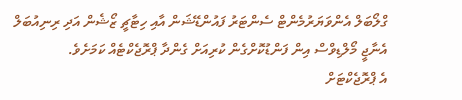ގްލޯބަލް އެންވަޔަރުމެންޓް ސެންޓަރު ފައުންޑޭޝަން އާއި ހިޓާޗީ ޒޯޝެން އަދި ރިނިއުބަލް އެނާޖީ މޯލްޑިވްސް އިން ފަންޑުކޮށްގެން ކުރިއަށް ގެންދާ ޕްރޮޖެކްޓެއް ކަމަށެވެ.
އެ ޕްރޮޖެކްޓަށް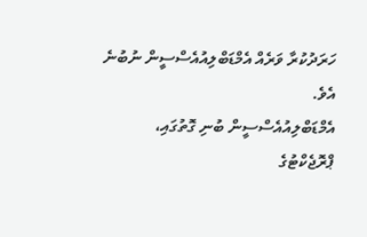ހަރަދުކުރާ ވަރެއް އެމްޑަބްލިއުއެސްސީން ނުބުނެ އެވެ.
އެމްޑަބްލިއުއެސްސީން ބުނި ގޮތުގައި، ޕްރޮޖެކްޓުގެ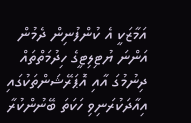އަމާޒަކީ އެ ކުންފުނިން ދެމުން އަންނަ ޔުޓިލިޓީގެ ހިދުމަތްތައް ދިނުމުގަ އާއި އޮޕަރޭޝަންތަކުގައި އިއާދަކުރަނިވި ހަކަތަ ބޭނުންކުރާ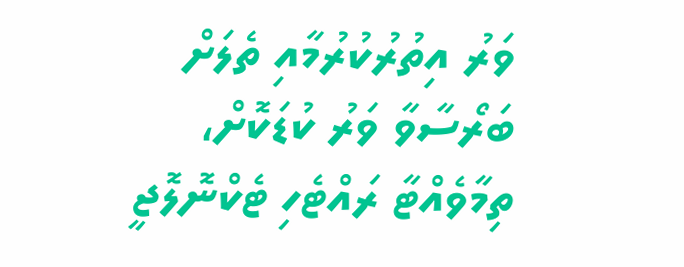ވަރު އިތުރުކުރުމާއި ތެލަށް ބަރޯސާވާ ވަރު ކުޑަކޮށް، ތިމާވެއްޓާ ރައްޓެހި ޓެކްނޮލޮޖީ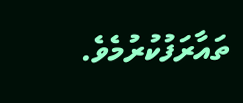ތައާރަފުކުރުމެވެ.